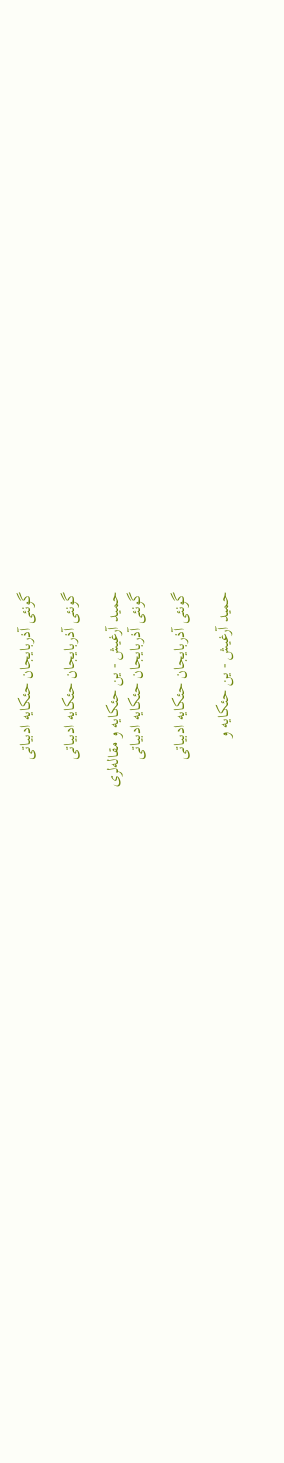گونئی آذربایجان حئکایه ادبیاتی

گونئی آذربایجان حئکایه ادبیاتی

حمید آرغیش - ین حئکایه و مقاله‌لری
گونئی آذربایجان حئکایه ادبیاتی

گونئی آذربایجان حئکایه ادبیاتی

حمید آرغیش - ین حئکایه و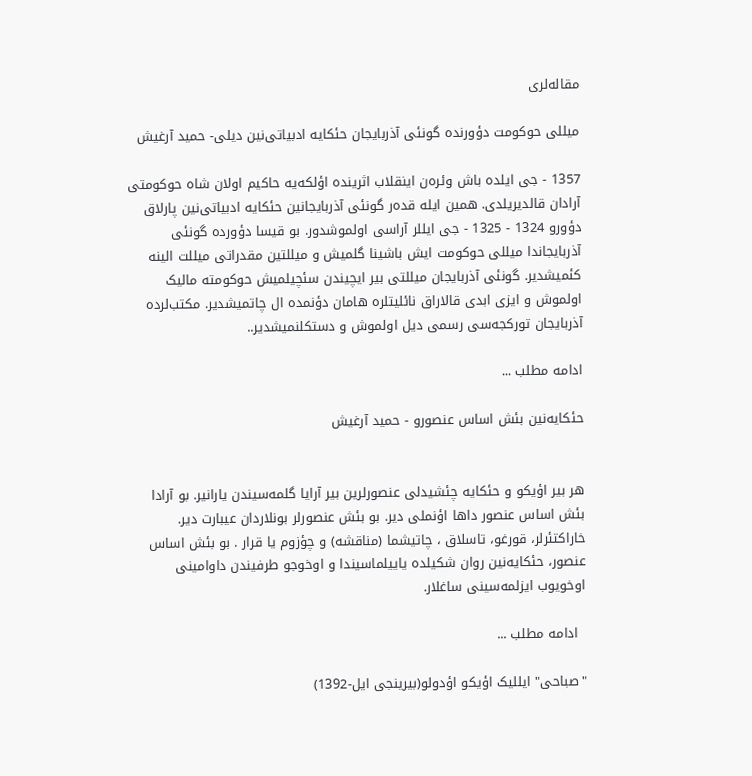مقاله‌لری

میللی حوکومت دؤورنده گونئی آذربایجان حئکایه ادبیاتی‌نین دیلی- حمید آرغیش

1357 - جی ایلده باش وئره‌ن اینقلاب اثرینده اؤلکه‌یه حاکیم اولان شاه حوکومتی آرادان قالدیریلدی. همین ایله قده‌ر گونئی آذربایجانین حئکایه ادبیاتی‌نین پارلاق دؤورو 1324 - 1325 - جی ایللر آراسی اولموشدور. بو قیسا دؤورده گونئی آذربایجاندا میللی حوکومت ایش باشینا گلمیش و میللتین مقدراتی میللت الینه کئمیشدیر. گونئی آذربایجان میللتی بیر ایچیندن سئچیلمیش حوکومته مالیک اولموش و ایزی ابدی قالاراق نائلیتلره هامان دؤنمده ال چاتمیشدیر. مکتب‌لرده آذربایجان تورکجه‌سی رسمی دیل اولموش و دستکلنمیشدیر..

ادامه مطلب ...

حئکایه‌نین بئش اساس عنصورو - حمید آرغیش


هر بیر اؤیکو و حئکایه چئشیدلی عنصورلرین بیر آرایا گلمه‌سیندن یارانیر. بو آرادا بئش اساس عنصور داها اؤنملی دیر. بو بئش عنصورلر بونلاردان عیبارت دیر. خاراکتئرلر، قورغو، تاسلاق ، چاتیشما (مناقشه) و چؤزوم یا قرار . بو بئش اساس عنصور، حئکایه‌نین روان شکیلده یاییلماسیندا و اوخوجو طرفیندن داوامینی اوخویوب ایزلمه‌سینی ساغلار.

  ادامه مطلب ...

"صباحی" ایللیک اؤیکو اؤدولو(بیرینجی ایل-1392)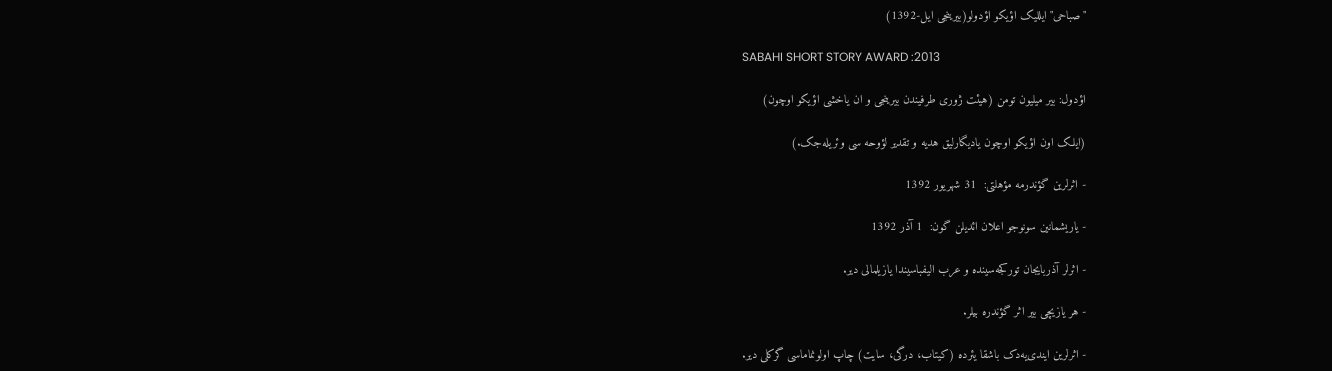"صباحی" ایللیک اؤیکو اؤدولو(بیرینجی ایل-1392)

SABAHI SHORT STORY AWARD :2013

اؤدول: بیر میلیون تومن (هیئت ژوری طرفیندن بیرینجی و ان یاخشی اؤیکو اوچون)

(ایلک اون اؤیکو اوچون یادیگارلیق هدیه و تقدیر لؤوحه سی وئریله‌جک.)

- اثرلرین گؤندرمه مؤهلتی:  31 شهریور 1392

- یاریشمانین سونوجو اعلان ائدیلن گون:  1 آذر 1392

- اثرلر آذربایجان تورکجه‌سینده و عرب الیفباسیندا یازیلمالی دیر.

- هر یازیچی بیر اثر گؤندره بیلر.

- اثرلرین ایندی‌یه‌دک باشقا یئرده (کیتاب، درگی، سایت) چاپ اولونماماسی گرکلی دیر.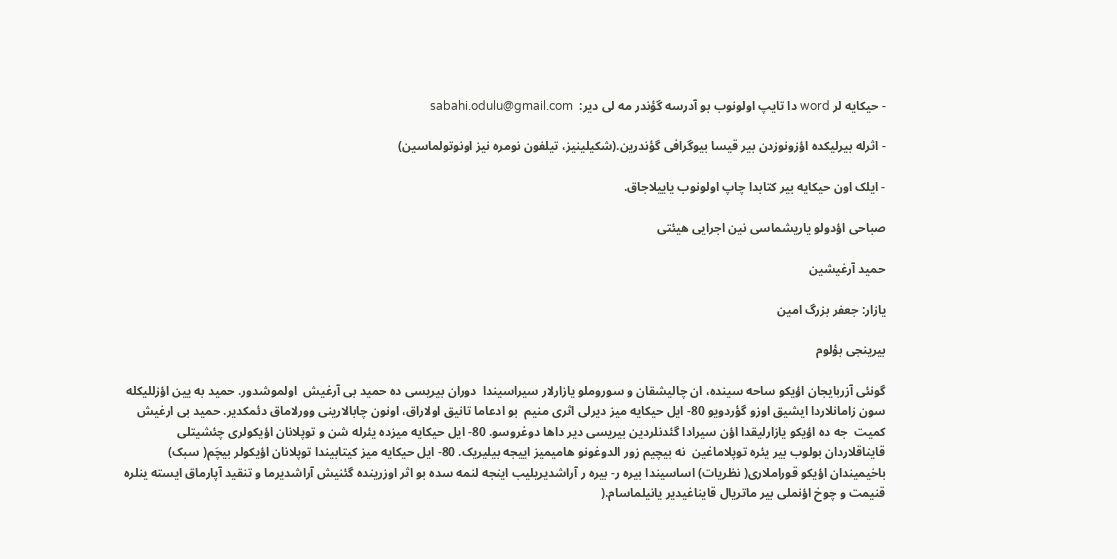- حیکایه لر word دا تایپ اولونوب بو آدرسه گؤندر مه لی دیر:  sabahi.odulu@gmail.com

- اثرله بیرلیکده اؤزونوزدن بیر قیسا بیوگرافی گؤندرین.(شکیلینیز، تیلفون نومره نیز اونوتولماسین)

- ایلک اون حیکایه بیر کتابدا چاپ اولونوب یاییلاجاق.

صباحی اؤدولو یاریشماسی نین اجرایی هیئتی

حمید آرغیشین

یازار: جعفر بزرگ امین

بیرینجی بؤلوم

گونئی آزربایجان اؤیکو ساحه سینده، ان چالیشقان و سوروملو یازارلار سیراسیندا  دوران بیریسی ده حمید بی آرغیش  اولموشدور. حمید به یین اؤزللیکله سون زامانلاردا ایشیق اوزو گؤردویو 80- ایل حیکایه میز دیرلی اثری منیم  بو ادعاما تانیق اولاراق، اونون چابالارینی وورلاماق دئمکدیر. حمید بی ارغیش  کمیت  جه ده اؤیکو یازارلیقدا اؤن سیرادا گئدنلردین بیریسی دیر داها دوغروسو. 80- ایل حیکایه میزده یئرله شن و توپلانان اؤیکولری چئشیتلی  قایناقلاردان بولوب بیر یئره توپلاماغین  نه بیچیم زور الدوغونو هامیمیز اییجه بیلیریک. 80- ایل حیکایه میز کیتابیندا توپلانان اؤیکولر بیچَم( سبک) باخیمیندان اؤیکو قوراملاری( نظریات) اساسیندا بیره ر- بیره ر آراشدیریلیب اینجه لنمه سده بو اثر اوزرینده گئنیش آراشدیرما و تنقید آپارماق ایسته ینلره قنیمت و چوخ اؤنملی بیر ماتریال قایناغیدیر یانیلماسام.(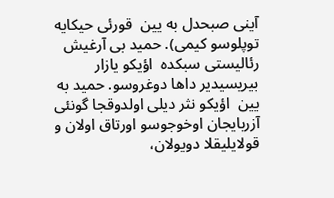آینی صبحدل به یین  قورئی حیکایه توپلوسو کیمی). حمید بی آرغیش رئالیستی سبکده  اؤیکو یازار بیریسیدیر داها دوغروسو. حمید به یین  اؤیکو نثر دیلی اولدوقجا گونئی آزربایجان اوخوجوسو اورتاق اولان و قولایلیقلا دویولان،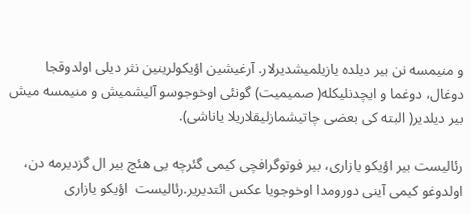و منیمسه نن بیر دیلده یازیلمیشدیرلار. آرغیشین اؤیکولرینین نثر دیلی اولدوقجا  دوغال، دوغما و ایچدنلیکله( صمیمیت) گونئی اوخوجوسو آلیشمیش و منیمسه میش بیر دیلدیر( البته کی بعضی چاتیشمازلیقلاریلا یاناشی).

رئالیست بیر اؤیکو یازاری، بیر فوتوگرافچی کیمی گئرچه یی هئچ بیر ال گزدیرمه دن، اولدوغو کیمی آینی دورومدا اوخوجویا عکس ائتدیریر.رئالیست  اؤیکو یازاری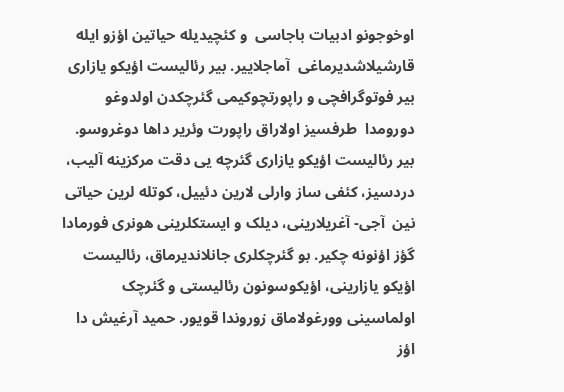اوخوجونو ادبیات باجاسی  و کئچیدیله حیاتین اؤزو ایله  قارشیلاشدیرماغی  آماجلاییر. بیر رئالیست اؤیکو یازاری بیر فوتوگرافچی و راپورتچوکیمی گئرچکدن اولدوغو دورومدا  طرفسیز اولاراق راپورت وئریر داها دوغروسو. بیر رئالیست اؤیکو یازاری گئرچه یی دقت مرکزینه آلیب،  دردسیز، کئفی ساز وارلی لارین دئییل، کوتله لرین حیاتی نین  آجی- آغریلارینی، دیلک و ایستکلرینی هونری فورمادا گؤز اؤنونه چکیر. بو گئرچکلری جانلاندیرماق، رئالیست اؤیکو یازارینی، اؤیکوسونون رئالیستی و گئرچک اولماسینی وورغولاماق زوروندا قویور. حمید آرغیش دا اؤز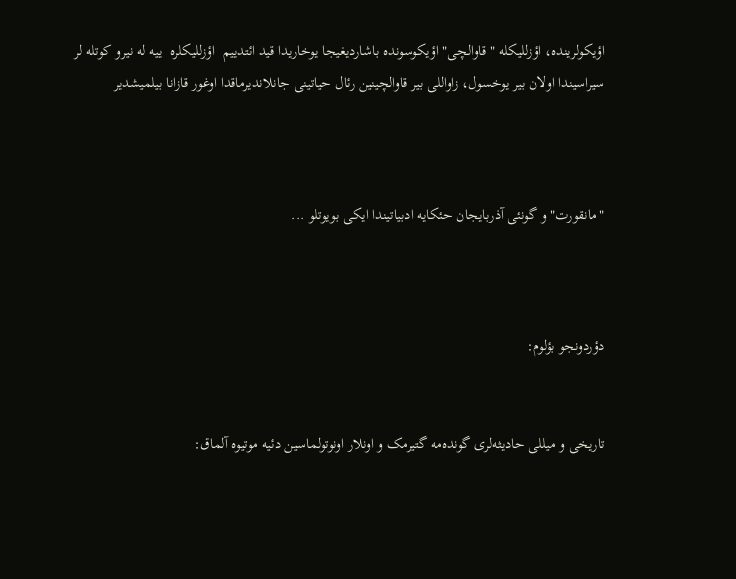اؤیکولرینده، اؤزللیکله " قاوالچی" اؤیکوسونده باشاردیغیجا یوخاریدا قید ائتدییم  اؤزللیکلره  ییه له نیرو کوتله لر سیراسیندا اولان بیر یوخسول، زاواللی بیر قاوالچینین رئال حیاتینی جانلاندیرماقدا اوغور قازانا بیلمیشدیر



"مانقورت" و گونئی آذربایجان حئکایه ادبیاتیندا ایکی بویوتلو ...



دؤردونجو بؤلوم:


تاریخی و میللی حادیثه‌لری گونده‌مه گتیرمک و اونلار اونوتولماسین دئیه موتیوه آلماق: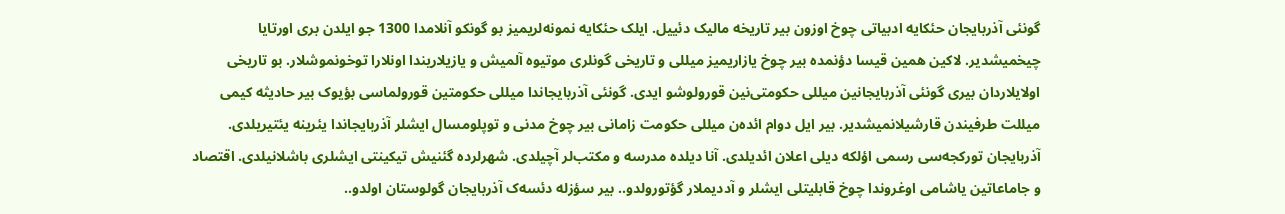گونئی آذربایجان حئکایه ادبیاتی چوخ اوزون بیر تاریخه مالیک دئییل. ایلک حئکایه نمونه‌لریمیز بو گونکو آنلامدا 1300 جو ایلدن بری اورتایا چیخمیشدیر. لاکین همین قیسا دؤنمده بیر چوخ یازاریمیز میللی و تاریخی گونلری موتیوه آلمیش و یازیلاریندا اونلارا توخونموشلار. بو تاریخی اولایلاردان بیری گونئی آذربایجانین میللی حکومتی‌نین قورولوشو ایدی. گونئی آذربایجاندا میللی حکومتین قورولماسی بؤیوک بیر حادیثه کیمی میللت طرفیندن قارشیلانمیشدیر. بیر ایل دوام ائده‌ن میللی حکومت زامانی بیر چوخ مدنی و توپلومسال ایشلر آذربایجاندا یئرینه یئتیریلدی. آذربایجان تورکجه‌سی رسمی اؤلکه دیلی اعلان ائدیلدی. آنا دیلده مدرسه و مکتب‌لر آچیلدی. شهرلرده گئنیش تیکینتی ایشلری باشلانیلدی. اقتصاد و جاماعاتین یاشامی اوغروندا چوخ قابلیتلی ایشلر و آددیملار گؤتورولدو.. بیر سؤزله دئسه‌ک آذربایجان گولوستان اولدو..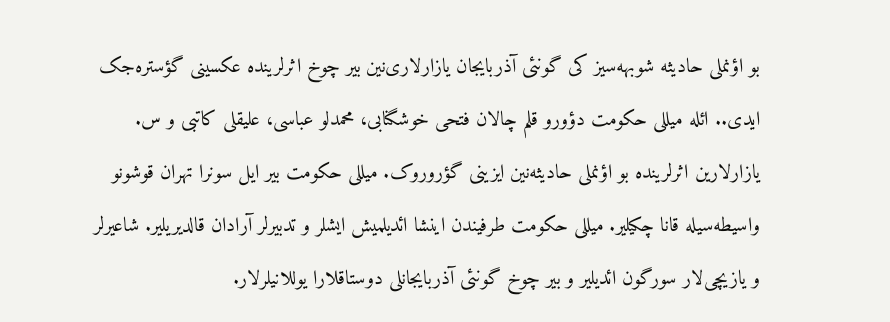بو اؤنملی حادیثه شوبهه‌سیز کی گونئی آذربایجان یازارلاری‌نین بیر چوخ اثرلرینده عکسینی گؤستره‌جک ایدی.. ائله میللی حکومت دؤورو قلم چالان فتحی خوشگنابی، محمدلو عباسی، علیقلی کاتبی و س. یازارلارین اثرلرینده بو اؤنملی حادیثه‌نین ایزینی گؤروروک. میللی حکومت بیر ایل سونرا تهران قوشونو واسیطه‌‌سیله قانا چکیلیر. میللی حکومت طرفیندن اینشا ائدیلمیش ایشلر و تدبیرلر آرادان قالدیریلیر. شاعیرلر و یازیچی‌لار سورگون ائدیلیر و بیر چوخ گونئی آذربایجانلی دوستاقلارا یوللانیلرلار.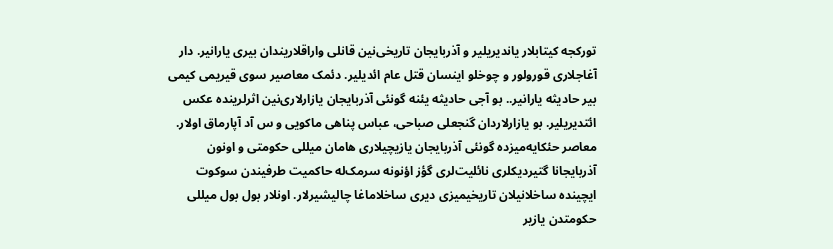تورکجه کیتابلار یاندیریلیر و آذربایجان تاریخی‌نین قانلی واراقلاریندان بیری یارانیر. دار آغاجلاری قورولور و چوخلو اینسان قتل عام ائدیلیر. دئمک معاصیر سوی قیریمی کیمی بیر حادیثه یارانیر.. بو آجی حادیثه یئنه گونئی آذربایجان یازارلاری‌نین اثرلرینده عکس ائتدیریلیر. بو یازارلاردان گنجعلی صباحی، عباس پناهی ماکویی و س آد آپارماق اولار. معاصر حئکایه‌میزده گونئی آذربایجان یازیچیلاری هامان میللی حکومتی و اونون آذربایجانا گتیردیکلری نائلیت‌لری گؤز اؤنونه سرمک‌له حاکمیت‌ طرفیندن سوکوت ایچینده ساخلانیلان تاریخیمیزی دیری ساخلاماغا چالیشیرلار. اونلار بول بول میللی حکومتدن یازیر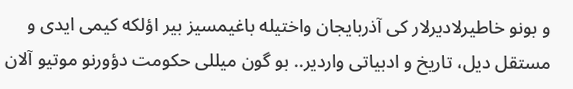و بونو خاطیرلادیرلار کی آذربایجان واختیله باغیمسیز بیر اؤلکه کیمی ایدی و مستقل دیل، تاریخ و ادبیاتی واردیر.. بو گون میللی حکومت دؤورنو موتیو آلان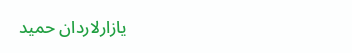یازارلاردان حمید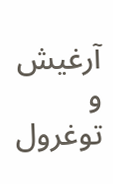آرغیش و توغرول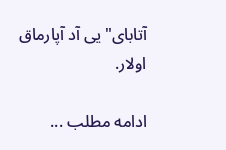آتابای"یی آد آپارماق اولار.

ادامه مطلب ...